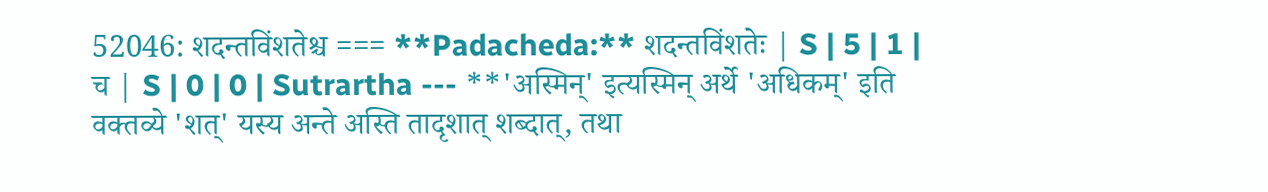52046: शदन्तविंशतेश्च === **Padacheda:** शदन्तविंशतेः | S | 5 | 1 | च | S | 0 | 0 | Sutrartha --- **'अस्मिन्' इत्यस्मिन् अर्थे 'अधिकम्' इति वक्तव्ये 'शत्' यस्य अन्ते अस्ति तादृशात् शब्दात्, तथा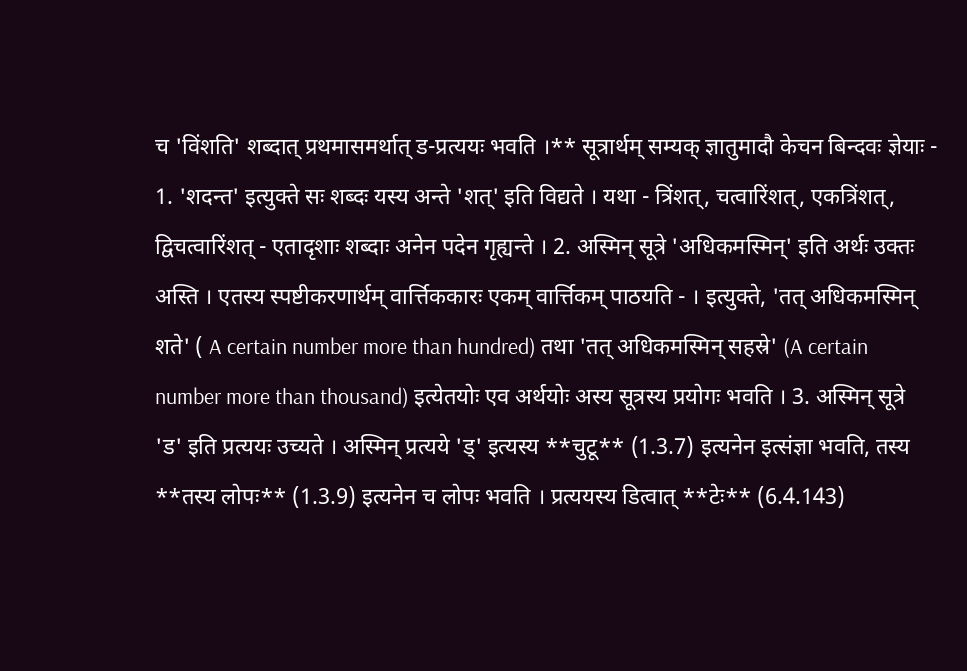च 'विंशति' शब्दात् प्रथमासमर्थात् ड-प्रत्ययः भवति ।** सूत्रार्थम् सम्यक् ज्ञातुमादौ केचन बिन्दवः ज्ञेयाः - 1. 'शदन्त' इत्युक्ते सः शब्दः यस्य अन्ते 'शत्' इति विद्यते । यथा - त्रिंशत्, चत्वारिंशत्, एकत्रिंशत्, द्विचत्वारिंशत् - एतादृशाः शब्दाः अनेन पदेन गृह्यन्ते । 2. अस्मिन् सूत्रे 'अधिकमस्मिन्' इति अर्थः उक्तः अस्ति । एतस्य स्पष्टीकरणार्थम् वार्त्तिककारः एकम् वार्त्तिकम् पाठयति - । इत्युक्ते, 'तत् अधिकमस्मिन् शते' ( A certain number more than hundred) तथा 'तत् अधिकमस्मिन् सहस्रे' (A certain number more than thousand) इत्येतयोः एव अर्थयोः अस्य सूत्रस्य प्रयोगः भवति । 3. अस्मिन् सूत्रे 'ड' इति प्रत्ययः उच्यते । अस्मिन् प्रत्यये 'ड्' इत्यस्य **चुटू** (1.3.7) इत्यनेन इत्संज्ञा भवति, तस्य **तस्य लोपः** (1.3.9) इत्यनेन च लोपः भवति । प्रत्ययस्य डित्वात् **टेः** (6.4.143)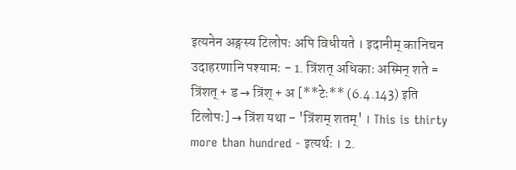इत्यनेन अङ्गस्य टिलोपः अपि विधीयते । इदानीम् कानिचन उदाहरणानि पश्यामः - 1. त्रिंशत् अधिकाः अस्मिन् शते = त्रिंशत् + ड → त्रिंश् + अ [**टेः** (6.4.143) इति टिलोपः] → त्रिंश यथा - 'त्रिंशम् शतम्' । This is thirty more than hundred - इत्यर्थः । 2.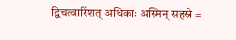द्विचत्वारिंशत् अधिकाः अस्मिन् सहस्रे =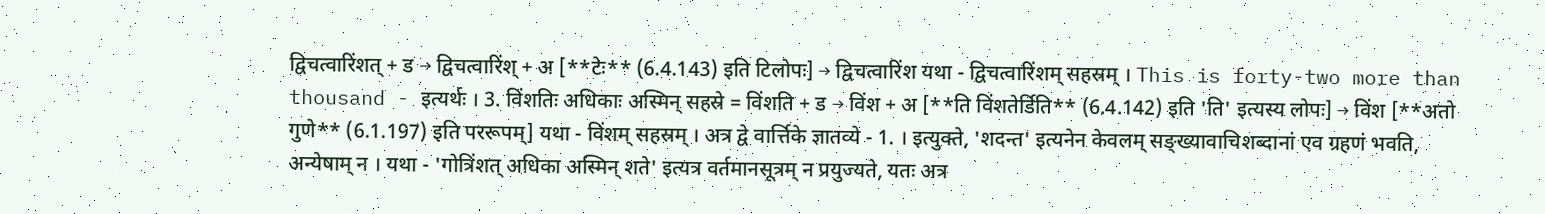द्विचत्वारिंशत् + ड → द्विचत्वारिंश् + अ [**टेः** (6.4.143) इति टिलोपः] → द्विचत्वारिंश यथा - द्विचत्वारिंशम् सहस्रम् । This is forty-two more than thousand - इत्यर्थः । 3. विंशतिः अधिकाः अस्मिन् सहस्रे = विंशति + ड → विंश + अ [**ति विंशतेर्डिति** (6.4.142) इति 'ति' इत्यस्य लोपः] → विंश [**अतो गुणे** (6.1.197) इति पररूपम्] यथा - विंशम् सहस्रम् । अत्र द्वे वार्त्तिके ज्ञातव्ये - 1. । इत्युक्ते, 'शदन्त' इत्यनेन केवलम् सङ्ख्यावाचिशब्दानां एव ग्रहणं भवति, अन्येषाम् न । यथा - 'गोत्रिंशत् अधिका अस्मिन् शते' इत्यत्र वर्तमानसूत्रम् न प्रयुज्यते, यतः अत्र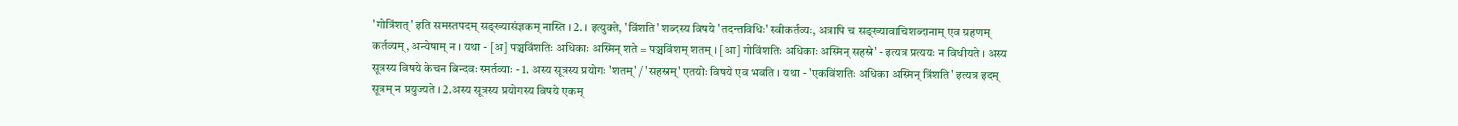'गोत्रिंशत्' इति समस्तपदम् सङ्ख्यासंज्ञकम् नास्ति । 2. । इत्युक्ते, 'विंशति' शब्दस्य विषये 'तदन्तविधिः' स्वीकर्तव्यः, अत्रापि च सङ्ख्यावाचिशब्दानाम् एव ग्रहणम् कर्तव्यम्, अन्येषाम् न । यथा - [अ] पञ्चविंशतिः अधिकाः अस्मिन् शते = पञ्चविंशम् शतम् । [आ] गोविंशतिः अधिकाः अस्मिन् सहस्रे' - इत्यत्र प्रत्ययः न विधीयते । अस्य सूत्रस्य विषये केचन बिन्दवः स्मर्तव्याः - 1. अस्य सूत्रस्य प्रयोगः 'शतम्' / 'सहस्रम्' एतयोः विषये एव भवति । यथा - 'एकविंशतिः अधिका अस्मिन् त्रिंशति' इत्यत्र इदम् सूत्रम् न प्रयुज्यते । 2.अस्य सूत्रस्य प्रयोगस्य विषये एकम्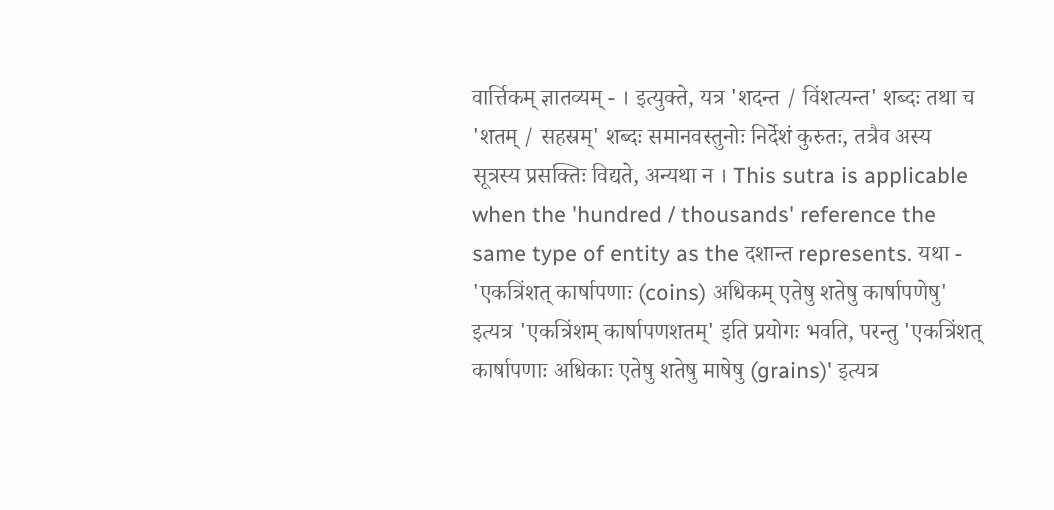वार्त्तिकम् ज्ञातव्यम् - । इत्युक्ते, यत्र 'शदन्त / विंशत्यन्त' शब्दः तथा च 'शतम् / सहस्रम्' शब्दः समानवस्तुनोः निर्देशं कुरुतः, तत्रैव अस्य सूत्रस्य प्रसक्तिः विद्यते, अन्यथा न । This sutra is applicable when the 'hundred / thousands' reference the same type of entity as the दशान्त represents. यथा - 'एकत्रिंशत् कार्षापणाः (coins) अधिकम् एतेषु शतेषु कार्षापणेषु' इत्यत्र 'एकत्रिंशम् कार्षापणशतम्' इति प्रयोगः भवति, परन्तु 'एकत्रिंशत् कार्षापणाः अधिकाः एतेषु शतेषु माषेषु (grains)' इत्यत्र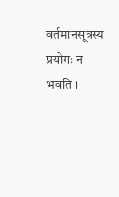वर्तमानसूत्रस्य प्रयोगः न भवति ।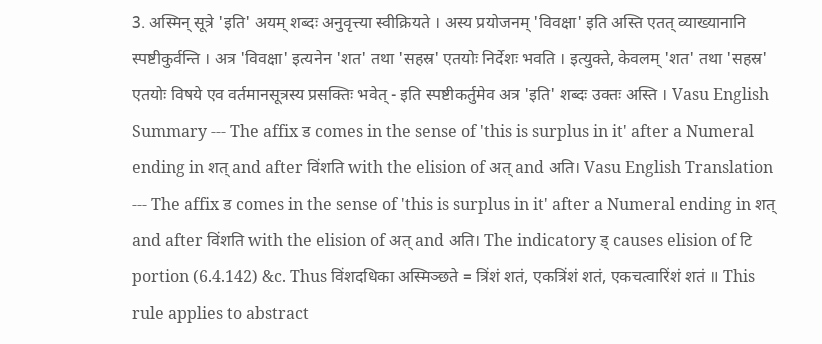3. अस्मिन् सूत्रे 'इति' अयम् शब्दः अनुवृत्त्या स्वीक्रियते । अस्य प्रयोजनम् 'विवक्षा' इति अस्ति एतत् व्याख्यानानि स्पष्टीकुर्वन्ति । अत्र 'विवक्षा' इत्यनेन 'शत' तथा 'सहस्र' एतयोः निर्देशः भवति । इत्युक्ते, केवलम् 'शत' तथा 'सहस्र' एतयोः विषये एव वर्तमानसूत्रस्य प्रसक्तिः भवेत् - इति स्पष्टीकर्तुमेव अत्र 'इति' शब्दः उक्तः अस्ति । Vasu English Summary --- The affix ड comes in the sense of 'this is surplus in it' after a Numeral ending in शत् and after विंशति with the elision of अत् and अति। Vasu English Translation --- The affix ड comes in the sense of 'this is surplus in it' after a Numeral ending in शत् and after विंशति with the elision of अत् and अति। The indicatory ड् causes elision of टि portion (6.4.142) &c. Thus विंशदधिका अस्मिञ्छते = त्रिंशं शतं, एकत्रिंशं शतं, एकचत्वारिंशं शतं ॥ This rule applies to abstract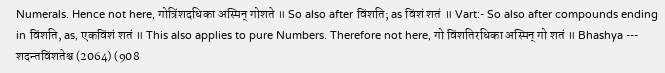Numerals. Hence not here, गोत्रिंशदधिका अस्मिन् गोशते ॥ So also after विंशति; as विंशं शतं ॥ Vart:- So also after compounds ending in विंशति, as, एकविंशं शतं ॥ This also applies to pure Numbers. Therefore not here, गो विंशतिरधिका अस्मिन् गो शतं ॥ Bhashya --- शदन्तविंशतेश्च (2064) (908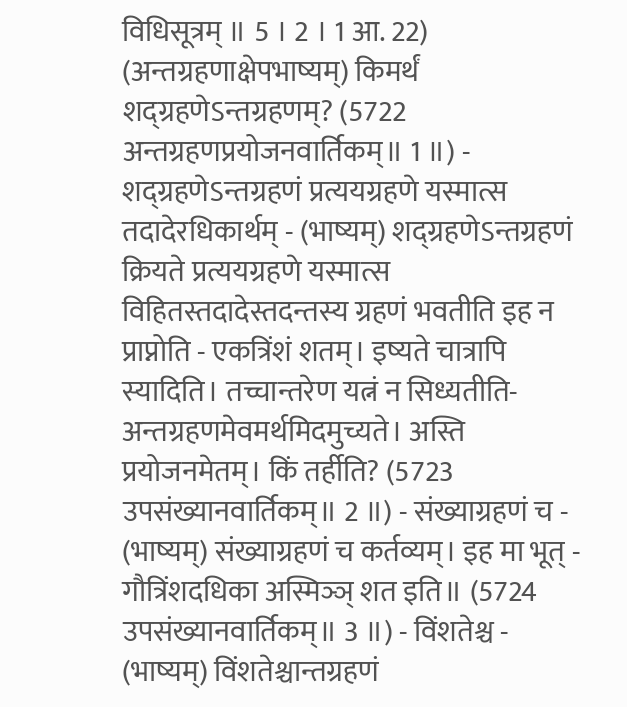विधिसूत्रम् ॥ 5 । 2 । 1 आ. 22) (अन्तग्रहणाक्षेपभाष्यम्) किमर्थं शद्ग्रहणेऽन्तग्रहणम्? (5722 अन्तग्रहणप्रयोजनवार्तिकम्॥ 1 ॥) - शद्ग्रहणेऽन्तग्रहणं प्रत्ययग्रहणे यस्मात्स तदादेरधिकार्थम् - (भाष्यम्) शद्ग्रहणेऽन्तग्रहणं क्रियते प्रत्ययग्रहणे यस्मात्स विहितस्तदादेस्तदन्तस्य ग्रहणं भवतीति इह न प्राप्नोति - एकत्रिंशं शतम्। इष्यते चात्रापि स्यादिति। तच्चान्तरेण यत्नं न सिध्यतीति-अन्तग्रहणमेवमर्थमिदमुच्यते। अस्ति प्रयोजनमेतम्। किं तर्हीति? (5723 उपसंख्यानवार्तिकम्॥ 2 ॥) - संख्याग्रहणं च - (भाष्यम्) संख्याग्रहणं च कर्तव्यम्। इह मा भूत् - गौत्रिंशदधिका अस्मिञ्ञ् शत इति॥ (5724 उपसंख्यानवार्तिकम्॥ 3 ॥) - विंशतेश्च - (भाष्यम्) विंशतेश्चान्तग्रहणं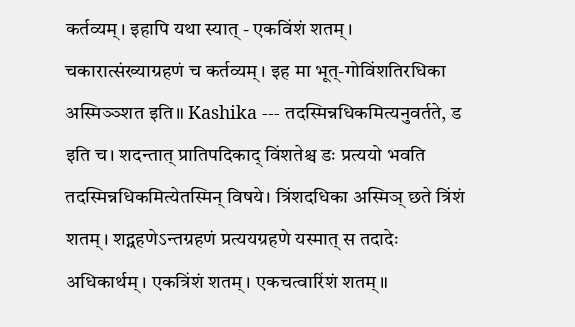कर्तव्यम्। इहापि यथा स्यात् - एकविंशं शतम्। चकारात्संख्याग्रहणं च कर्तव्यम्। इह मा भूत्-गोविंशतिरधिका अस्मिञ्ञ्शत इति॥ Kashika --- तदस्मिन्नधिकमित्यनुवर्तते, ड इति च। शदन्तात् प्रातिपदिकाद् विंशतेश्च डः प्रत्ययो भवति तदस्मिन्नधिकमित्येतस्मिन् विषये। त्रिंशदधिका अस्मिञ् छते त्रिंशं शतम्। शद्ग्रहणेऽन्तग्रहणं प्रत्ययग्रहणे यस्मात् स तदादेः अधिकार्थम्। एकत्रिंशं शतम्। एकचत्वारिंशं शतम्॥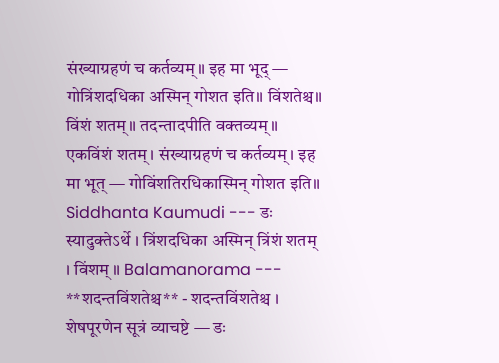संख्याग्रहणं च कर्तव्यम्॥ इह मा भूद् — गोत्रिंशदधिका अस्मिन् गोशत इति॥ विंशतेश्च॥ विंशं शतम्॥ तदन्तादपीति वक्तव्यम्॥ एकविंशं शतम्। संख्याग्रहणं च कर्तव्यम्। इह मा भूत् — गोविंशतिरधिकास्मिन् गोशत इति॥ Siddhanta Kaumudi --- डः स्यादुक्तेऽर्थे । त्रिंशदधिका अस्मिन् त्रिंशं शतम् । विंशम् ॥ Balamanorama --- **शदन्तविंशतेश्च** - शदन्तविंशतेश्च । शेषपूरणेन सूत्रं व्याचष्टे — डः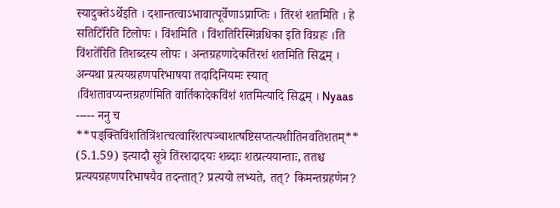स्यादुक्तेऽर्थेइति । दशान्तत्वाऽभावात्पूर्वेणाऽप्राप्तिः । तिंरशं शतमिति । हे सतिटि॑रिति टिलोपः । विंशमिति । विंशतिरिस्मिन्नधिका इति विग्रहः ।ति विंशते॑रिति तिशब्दस्य लोपः । अन्तग्रहणादेकतिंरशं शतमिति सिद्धम् । अन्यथा प्रत्ययग्रहणपरिभाषया तदादिनियमः स्यात् ।विंशतावप्यन्तग्रहण॑मिति वार्तिकादेकविंशं शतमित्यादि सिद्धम् । Nyaas ----- ननु च **पङ्क्तिविंशतित्रिंशत्चत्वारिंशत्पञ्चाशत्षष्टिसप्तत्यशीतिनवतिशतम्** (5.1.59) इत्यादौ सूत्रे तिंरशदादयः शब्दाः शत्प्रत्ययान्ताः, ततश्च प्रत्ययग्रहणपरिभाषयैव तदन्तात्? प्रत्ययो लभ्यते, तत्? किमन्तग्रहणेन?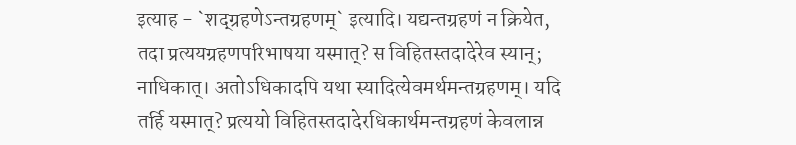इत्याह - `शद्ग्रहणेऽन्तग्रहणम्` इत्यादि। यद्यन्तग्रहणं न क्रियेत, तदा प्रत्ययग्रहणपरिभाषया यस्मात्? स विहितस्तदादेरेव स्यान्; नाधिकात्। अतोऽधिकादपि यथा स्यादित्येवमर्थमन्तग्रहणम्। यदि तर्हि यस्मात्? प्रत्ययो विहितस्तदादेरधिकार्थमन्तग्रहणं केवलान्न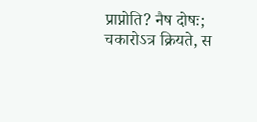प्राप्नोति? नैष दोषः; चकारोऽत्र क्रियते, स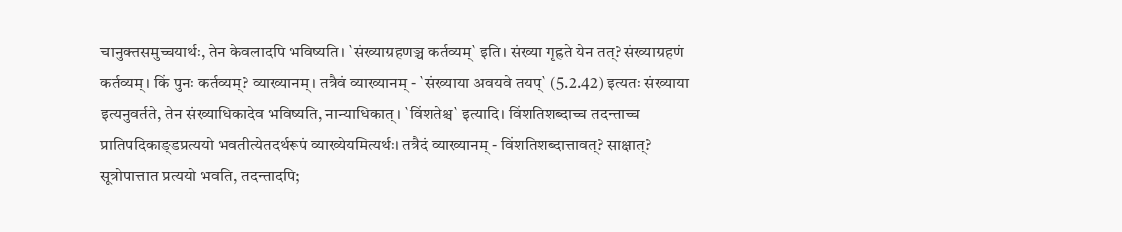चानुक्तसमुच्चयार्थः, तेन केवलादपि भविष्यति। `संख्याग्रहणञ्च कर्तव्यम्` इति। संख्या गृह्रते येन तत्? संख्याग्रहणं कर्तव्यम्। किं पुनः कर्तव्यम्? व्याख्यानम्। तत्रैवं व्याख्यानम् - `संख्याया अवयवे तयप्` (5.2.42) इत्यतः संख्याया इत्यनुवर्तते, तेन संख्याधिकादेव भविष्यति, नान्याधिकात्। `विंशतेश्च` इत्यादि। विंशतिशब्दाच्च तदन्ताच्च प्रातिपदिकाङ्डप्रत्ययो भवतीत्येतदर्थरूपं व्याख्येयमित्यर्थः। तत्रैदं व्याख्यानम् - विंशतिशब्दात्तावत्? साक्षात्? सूत्रोपात्तात प्रत्ययो भवति, तदन्तादपि;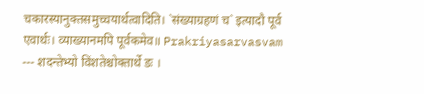चकारस्यानुक्तसमुच्चयार्थत्वादिति। `संख्याग्रहणं च` इत्यादौ पूर्व एवार्थः। व्याख्यानमपि पूर्वकमेव॥ Prakriyasarvasvam --- शदन्तेभ्यो विंशतेश्चोक्तार्थे डः ।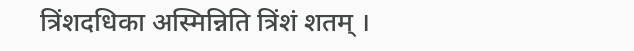त्रिंशदधिका अस्मिन्निति त्रिंशं शतम् ।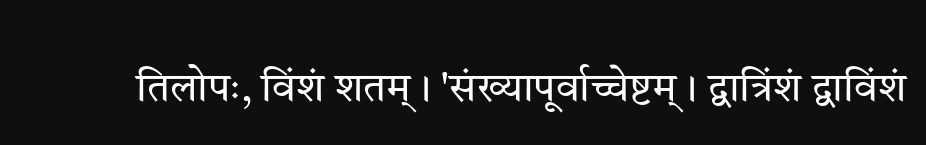तिलोपः, विंशं शतम् । 'संख्यापूर्वाच्चेष्टम् । द्वात्रिंशं द्वाविंशं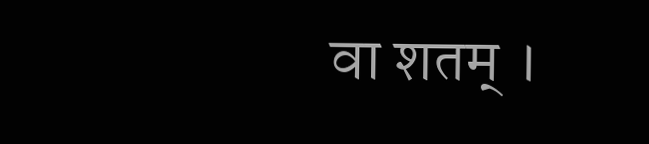वा शतम् ।